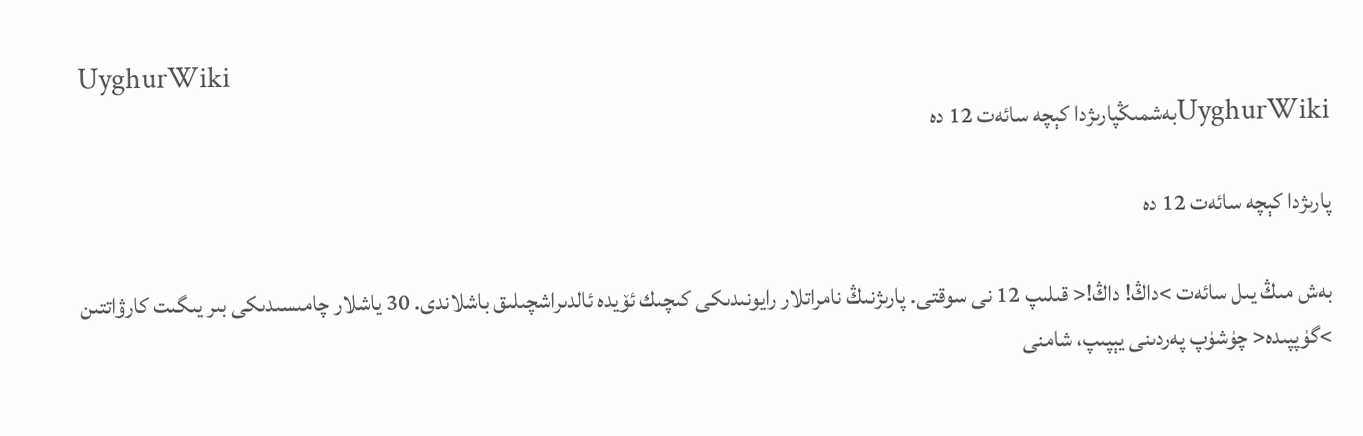UyghurWiki
UyghurWikiبەشمىڭپارىژدا كېچە سائەت 12 دە

پارىژدا كېچە سائەت 12 دە

بەش مىڭ يىل سائەت >داڭ! داڭ!< قىلىپ 12 نى سوقتى. پارىژنىڭ نامراتلار رايونىدىكى كىچىك ئۆيدە ئالدىراشچىلىق باشلاندى. 30 ياشلار چامىسىدىكى بىر يىگىت كارۋاتتىن >گۈپپىدە< چۈشۈپ پەردىنى يېپىپ، شامنى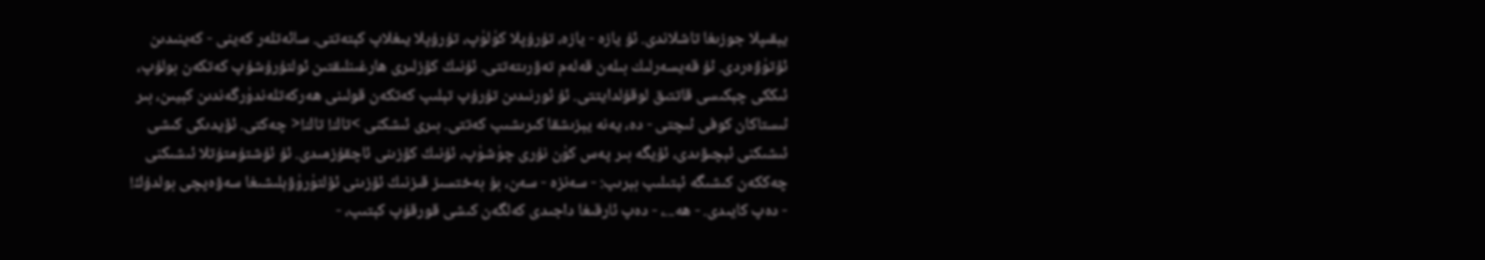يېقىپلا جوزىغا تاشلاندى. ئۇ يازە - يازە، تۇرۇپلا كۈلۈپ، تۇرۇپلا يىغلاپ كېتەتتى. سائەتلەر كەينى - كەينىدىن ئۆتۈۋەردى. ئۇ قەيسەرلىك بىلەن قەلەم تەۋرىتەتتى. ئۇنىڭ كۆزلىرى ھارغىنلىقتىن ئولتۇرۇشۇپ كەتكەن بولۇپ، ئىككى چېكىسى قاتتىق لوقۇلدايتتى. ئۇ ئورنىدىن تۇرۇپ تېلىپ كەتكەن قولىنى ھەركەتلەندۈرگەندىن كېيىن، بىر ئىستاكان كوفى ئىچتى - دە، يەنە يېزىشقا كىرىشىپ كەتتى. بىرى ئىشكنى >تاك! تاك!< چەكتى. ئۆيدىكى كىشى ئىشىكنى ئېچىۋىدى، ئۆيگە بىر پەس كۈن نۇرى چۈشۈپ، ئۇنىڭ كۆزىنى ئاچقۇزمىدى. ئۇ ئۇشتۇمتۇتلا ئىشىكنى چەككەن كىشىگە ئېتىلىپ بېرىپ: - سەنزە - سەن، بۇ بەختسىز قىزنىڭ ئۆزىنى ئۆلتۈرۈۋېلىشىغا سەۋەپچى بولدۇڭ! - دەپ كايىدى. - ھە...، - دەپ ئارقىغا داجىدى كەلگەن كىشى قورقۇپ كېتىپ، -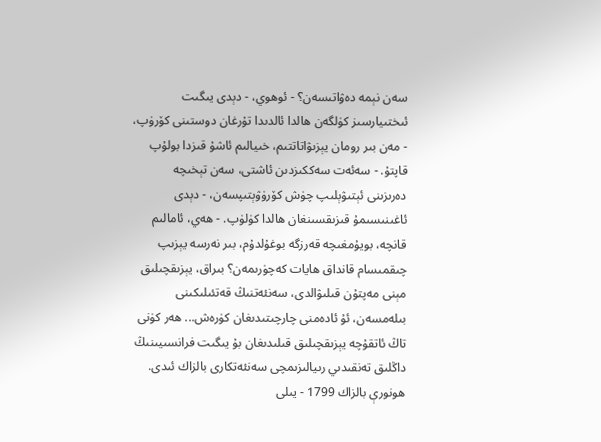سەن نېمە دەۋاتىسەن؟ - ئوھوي، - دېدى يىگىت ئىختىيارسىز كۈلگەن ھالدا ئالدىدا تۇرغان دوستىنى كۆرۈپ، - مەن بىر رومان يېزىۋاتاتتىم، خىيالىم ئاشۇ قىزدا بولۇپ قاپتۇ. - سەئەت سەككىزدىن ئاشتى، سەن تېخىچە دەرىزىنى ئېتىۋېلىپ چۈش كۆرۈۋېتىپسەن، - دېدى ئاغىنىسىمۇ قىزىقسىنغان ھالدا كۈلۈپ. - ھەي، ئامالىم قانچە، بويۇمغىچە قەرزگە بوغۇلدۇم، بىر نەرسە يېزىپ چىقمىسام قانداق ھايات كەچۈرىمەن؟ بىراق، يېزىقچىلىق مېنى مەپتۇن قىلىۋالدى، سەنئەتنىڭ قەتئىلىكىنى بىلەمسەن، ئۇ ئادەمنى چارچىتىدىغان كۈرەش... ھەر كۈنى تاڭ ئاتقۇچە يېزىقچىلىق قىلىدىغان بۇ يىگىت فرانسىيىنىڭ داڭلىق تەنقىدىي رىيالىزىمچى سەنئەتكارى بالزاك ئىدى. ھونورې بالزاك 1799 - يىلى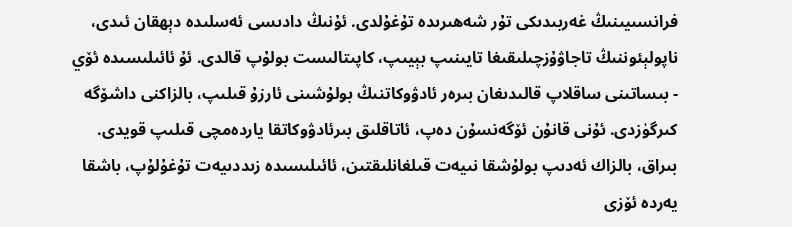فرانسىيىنىڭ غەربىدىكى تۇر شەھىرىدە تۇغۇلدى. ئۇنىڭ دادىسى ئەسلىدە دېھقان ئىدى، ناپولېئوننىڭ تاجاۋۇزچىلىقىغا تايىنىپ بېيىپ، كاپىتالىست بولۇپ قالدى. ئۇ ئائىلىسىدە ئۆي - بىساتىنى ساقلاپ قالىدىغان بىرەر ئادۋوكاتنىڭ بولۇشىنى ئارزۇ قىلىپ، بالزاكنى داشۆگە كىرگۈزدى. ئۇنى قانۇن ئۆگەنسۇن دەپ، ئاتاقلىق بىرئادۋوكاتقا ياردەمچى قىلىپ قويدى. بىراق، بالزاك ئەدىپ بولۇشقا نىيەت قىلغانلىقتىن، ئائىلىسىدە زىددىيەت تۇغۇلۇپ، باشقا يەردە ئۆزى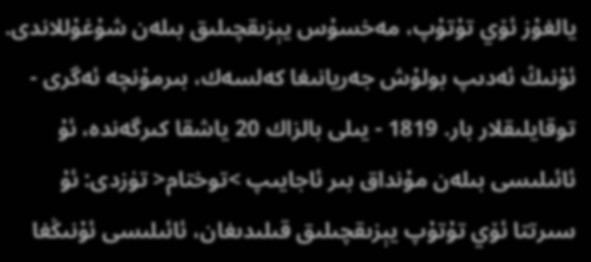يالغۇز ئۆي تۇتۇپ، مەخسۇس يېزىقچىلىق بىلەن شۇغۇللاندى. ئۇنىڭ ئەدىپ بولۇش جەريانىغا كەلسەك، بىرمۇنچە ئەگرى - توقايلىقلار بار. 1819 - يىلى بالزاك 20 ياشقا كىرگەندە، ئۇ ئائىلىسى بىلەن مۇنداق بىر ئاجايىپ >توختام< تۈزدى: ئۇ سىرتتا ئۆي تۇتۇپ يېزىقچىلىق قىلىدىغان، ئائىلىسى ئۇنىڭغا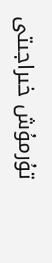تۇرمۇش خىراجىتى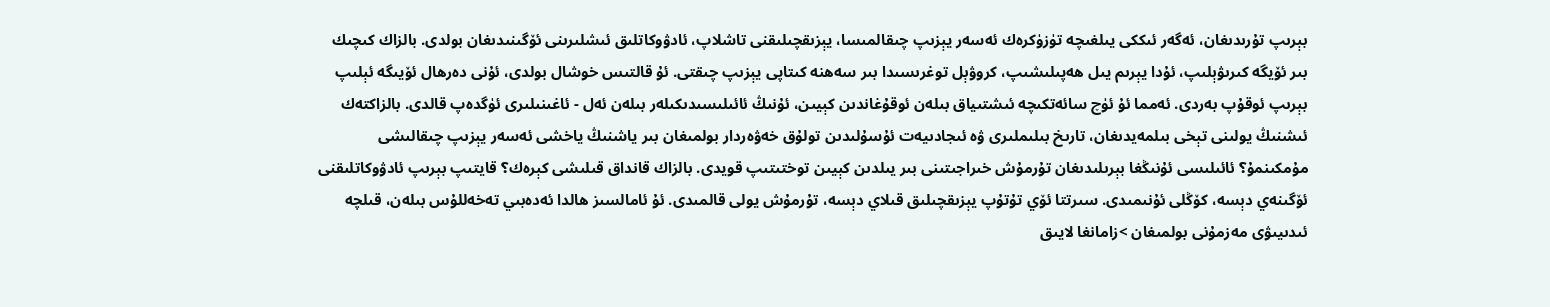بېرىپ تۇرىدىغان، ئەگەر ئىككى يىلغىچە تۈزۈكرەك ئەسەر يېزىپ چىقالمىسا، يېزىقچىلىقنى تاشلاپ، ئادۋوكاتلىق ئىشلىرىنى ئۆگىنىدىغان بولدى. بالزاك كىچىك بىر ئۆيگە كىرىۋېلىپ، ئۇدا يېرىم يىل ھەپىلىشىپ، كروۋېل توغرىسىدا بىر سەھنە كىتاپى يېزىپ چىقتى. ئۇ قالتىس خوشال بولدى، ئۇنى دەرھال ئۆيىگە ئېلىپ بېرىپ ئوقۇپ بەردى. ئەمما ئۇ ئۈچ سائەتكىچە ئىشتىياق بىلەن ئوقۇغاندىن كېيىن، ئۇنىڭ ئائىلىسىدىكىلەر بىلەن ئەل - ئاغىنىلىرى ئۈگدەپ قالدى. بالزاكتەك ئىشنىڭ يولىنى تېخى بىلمەيدىغان، تارىخ بىلىملىرى ۋە ئىجادىيەت ئۇسۇلىدىن تولۇق خەۋەردار بولمىغان بىر ياشنىڭ ياخشى ئەسەر يېزىپ چىقالىشى مۇمكىنمۇ؟ ئائىلىسى ئۇنىڭغا بېرىلىدىغان تۇرمۇش خىراجىتىنى بىر يىلدىن كېيىن توختىتىپ قويدى. بالزاك قانداق قىلىشى كېرەك؟ قايتىپ بېرىپ ئادۋوكاتلىقنى ئۆگىنەي دېسە، كۆڭلى ئۇنىمىدى. سىرتتا ئۆي تۇتۇپ يېزىقچىلىق قىلاي دېسە، تۇرمۇش يولى قالمىدى. ئۇ ئامالسىز ھالدا ئەدەبىي تەخەللۇس بىلەن، قىلچە ئىدىيىۋى مەزمۇنى بولمىغان >زامانغا لايىق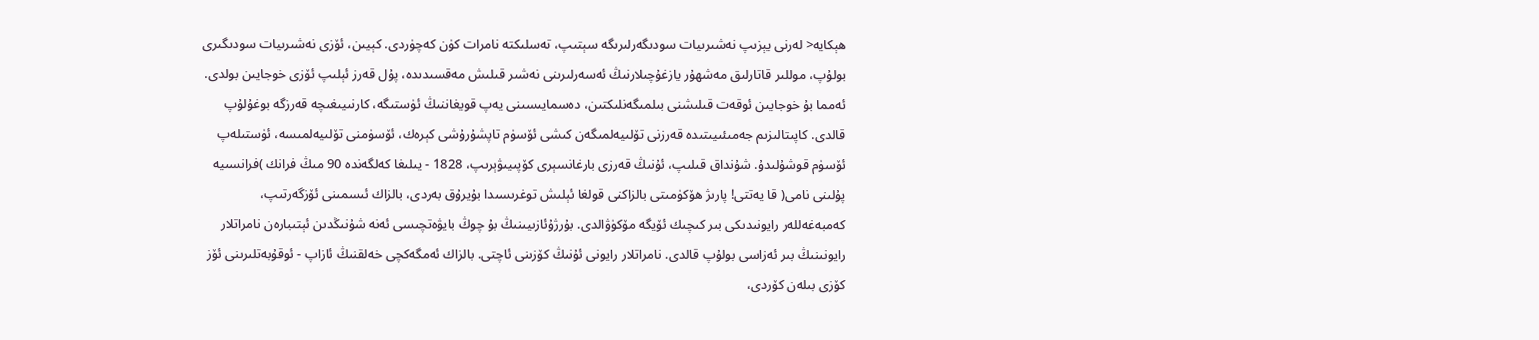ھېكايە< لەرنى يېزىپ نەشىرىيات سودىگەرلىرىگە سېتىپ، تەسلىكتە نامرات كۈن كەچۈردى. كېيىن، ئۆزى نەشىرىيات سودىگىرى بولۇپ، موللىر قاتارلىق مەشھۇر يازغۇچىلارنىڭ ئەسەرلىرىنى نەشىر قىلىش مەقسىدىدە، پۇل قەرز ئېلىپ ئۆزى خوجايىن بولدى. ئەمما بۇ خوجايىن ئوقەت قىلىشنى بىلمىگەنلىكتىن، دەسمايىسىنى يەپ قويغاننىڭ ئۈستىگە، كارنىيىغىچە قەرزگە بوغۇلۇپ قالدى. كاپىتالىزىم جەمىئىيىتىدە قەرزنى تۆلىيەلمىگەن كىشى ئۆسۈم تاپشۇرۇشى كېرەك، ئۆسۈمنى تۆلىيەلمىسە، ئۈستىلەپ ئۆسۈم قوشۇلىدۇ. شۇنداق قىلىپ، ئۇنىڭ قەرزى بارغانسېرى كۆپىيىۋېرىپ، 1828 - يىلىغا كەلگەندە 90 مىڭ فرانك )فرانسىيە پۇلىنى نامى( قا يەتتى! پارىژ ھۆكۈمىتى بالزاكنى قولغا ئېلىش توغرىسىدا بۇيرۇق بەردى، بالزاك ئىسمىنى ئۆزگەرتىپ، كەمبەغەللەر رايونىدىكى بىر كىچىك ئۆيگە مۆكۈۋالدى. بۇرژۇئازىيىنىڭ بۇ چوڭ بايۋەتچىسى ئەنە شۇنىڭدىن ئېتىبارەن نامراتلار رايونىنىڭ بىر ئەزاسى بولۇپ قالدى. نامراتلار رايونى ئۇنىڭ كۆزىنى ئاچتى. بالزاك ئەمگەكچى خەلقنىڭ ئازاپ - ئوقۇبەتلىرىنى ئۆز كۆزى بىلەن كۆردى،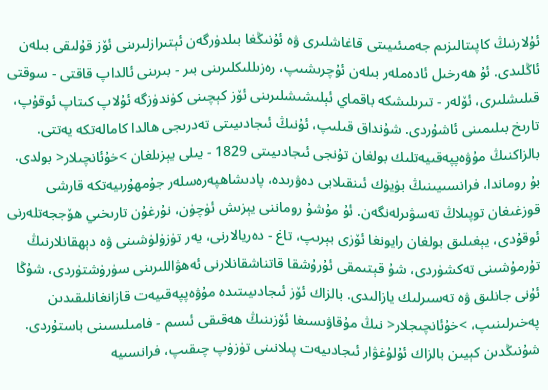ئۇلارنىڭ كاپىتالىزىم جەمىئىيىتى قاغاشلىرى ۋە ئۇنىڭغا بىلدۈرگەن ئېتىرازلىرىنى ئۆز قۇلىقى بىلەن ئاڭلىدى. ئۇ ھەرخىل ئادەملەر بىلەن ئۇچرىشىپ، رەزىللىكلىرىنى بىر - بىرىنى ئالداپ قاقتى - سوقتى قىلىشلىرى، ئۆلەر - تىرىلىشكە باقماي ئېلىشىشلىرىنى ئۆز كېچىنى كۈندۈزگە ئۇلاپ كىتاپ ئوقۇپ، تارىخ بىلىمىنى ئاشۇردى. شۇنداق قىلىپ، ئۇنىڭ ئىجادىيىتى تەدرىجى ھالدا كامالەتكە يەتتى. بالزاكنىڭ مۇۋەپپەقىيەتلىك بولغان تۇنجى ئىجادىيىتى 1829 - يىلى يېزىلغان >خۇئانچىلار< بولدى. بۇ روماندا، فرانسىيىنىڭ بۈيۈك ئىنقىلابى دەۋرىدە، پادىشاھپەرەسلەر جۇمھۇرىيەتكە قارشى قوزغىغان توپىلاڭ تەسۋىرلەنگەن. ئۇ مۇشۇ روماننى يېزىش ئۈچۈن، نۇرغۇن تارىخىي ھۆججەتلەرنى ئوقۇدى، يېغىلىق بولغان رايونغا ئۆزى بېرىپ، تاغ - دەريالارنى، يەر تۈزۈلۈشىنى ۋە دېھقانلارنىڭ تۇرمۇشىنى تەكشۈردى، شۇ قېتىمقى ئۇرۇشقا قاتناشقانلارنى ئەھۋاللىرىنى سۈرۈشتۈردى، شۇڭا ئۇنى جانلىق ۋە تەسىرلىك يازالىدى. بالزاك ئۆز ئىجادىيىتىدە مۇۋەپپەقىيەت قازانغانلىقىدىن پەخىرلىنىپ، >خۇئانچىجلار< نىڭ مۇقاۋىسىغا ئۆزىنىڭ ھەقىقى ئىسم - فامىلىسىنى باستۇردى. شۇنىڭدىن كېيىن بالزاك ئۇلۇغۋار ئىجادىيەت پىلانىنى تۈزۈپ چىقىپ، فرانسىيە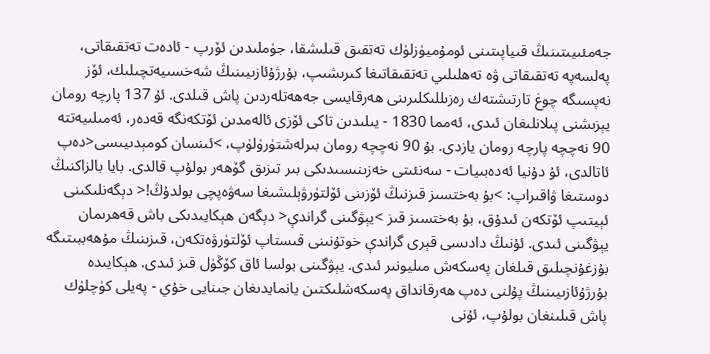جەمئىيىتىنىڭ قىياپىتىنى ئومۇميۈزلۈك تەتقىق قىلىشقا، جۈملىدىن ئۆرپ - ئادەت تەتقىقاتى، پەلسەپە تەتقىقاتى ۋە تەھلىلىي تەتقىقاتىغا كىرىشىپ، بۇرژۇئازىيىنىڭ شەخسىيەتچىلىك، ئۆز نەپسىگە چوغ تارتىشتەك رەزىللىكلىرىنى ھەرقايسى جەھەتلەردىن پاش قىلدى. ئۇ 137 پارچە رومان يېزىشنى پىلانلىغان ئىدى، ئەمما 1830 - يىلىدىن تاكى ئۆزى ئالەمدىن ئۆتكەنگە قەدەر، ئەمىلىيەتتە 90 نەچچە پارچە رومان يازدى. بۇ 90 نەچچە رومان بىرلەشتۈرۈلۈپ، >ئىنسان كومېدىيىسى<دەپ ئاتالدى، ئۇ دۇنيا ئەدەبىيات - سەنئىتى خەزىنىسىدىكى بىر تىزىق گۆھەر بولۇپ قالدى. بايا بالزاكنىڭ دوستىغا ۋاقىراپ: >بۇ بەختسىز قىزنىڭ ئۆزىنى ئۆلتۈرۋېلىشىغا سەۋەپچى بولدۇڭ!< دېگەنلىكىنى ئېيتىپ ئۆتكەن ئىدۇق، بۇ بەختسىز قىز >يېۋگىنى گراندې< دېگەن ھېكايىدىكى باش قەھرىمان يېۋگىنى ئىدى. ئۇنىڭ دادىسى قېرى گراندې خوتۇنىنى قىستاپ ئۆلتۈرۋەتكەن، قىزىنىڭ مۇھەببىتىگە بۇزغۇنچىلىق قىلغان پەسكەش مىليونىر ئىدى. يېۋگىنى بولسا ئاق كۆڭۈل قىز ئىدى. ھېكايىدە بۇرژۇئازىيىنىڭ پۇلنى دەپ ھەرقانداق پەسكەشلىكتىن يانمايدىغان جىنايى خۇي - پەيلى كۈچلۈك پاش قىلىنغان بولۇپ، ئۇنى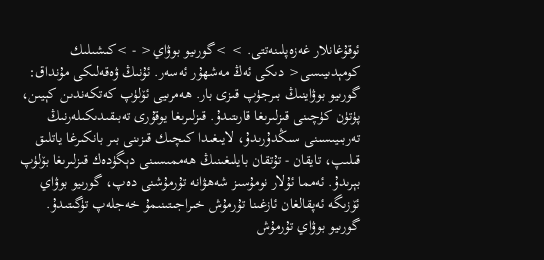ئوقۇغانلار غەزەپلىنەتتى. > >گورىيو بوۋاي< - >كىشىلىك كومېدىيىسى< دىكى ئەڭ مەشھۇر ئەسەر. ئۇنىڭ ۋەقەلىكى مۇنداق: گورىيو بوۋاينىڭ بىرجۈپ قىزى بار. ھەمرىيى ئۆلۈپ كەتكەندىن كېيىن، پۈتۈن كۈچىنى قىزلىرىغا قارىتىدۇ. قىزلىرىغا يوقۇرى تەبىقىدىكىلەرنىڭ تەربىيىسىنى سىڭدۇرىدۇ، لايىغىدا كىچىك قىزىنى بىر بانكىرغا ياتلىق قىلىپ، تايقان - تۇتقان بايلىغىنىڭ ھەممىسىنى دېگۈدەك قىزلىرىغا بۆلۈپ بېرىدۇ. ئەمما ئۇلار نومۇسىز شەھۋانە تۇرمۇشنى دەپ، گورىيو بوۋاي ئۆزىگە ئەپقالغان ئازغىنا تۇرمۇش خىراجىتىنىمۇ خەجلەپ تۈگىتىدۇ. گورىيو بوۋاي تۇرمۇش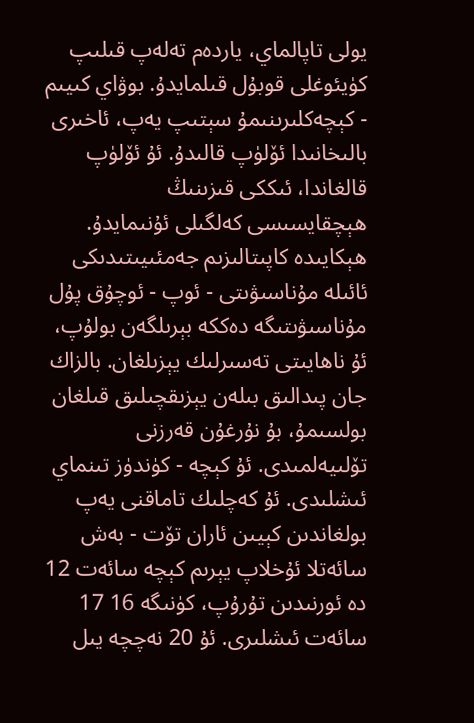يولى تاپالماي، ياردەم تەلەپ قىلىپ كۈيئوغلى قوبۇل قىلمايدۇ. بوۋاي كىيىم - كېچەكلىرىنىمۇ سېتىپ يەپ، ئاخىرى بالىخانىدا ئۆلۈپ قالىدۇ. ئۇ ئۆلۈپ قالغاندا، ئىككى قىزىنىڭ ھېچقايسىسى كەلگىلى ئۇنىمايدۇ. ھېكايىدە كاپىتالىزىم جەمئىيىتىدىكى ئائىلە مۇناسىۋىتى - ئوپ - ئوچۇق پۇل مۇناسىۋىتىگە دەككە بېرىلگەن بولۇپ، ئۇ ناھايىتى تەسىرلىك يېزىلغان. بالزاك جان پىدالىق بىلەن يېزىقچىلىق قىلغان بولسىمۇ، بۇ نۇرغۇن قەرزنى تۆلىيەلمىدى. ئۇ كېچە - كۈندۈز تىنماي ئىشلىدى. ئۇ كەچلىك تاماقنى يەپ بولغاندىن كېيىن ئاران تۆت - بەش سائەتلا ئۇخلاپ يېرىم كېچە سائەت 12 دە ئورنىدىن تۇرۇپ، كۈنىگە 16 17 سائەت ئىشلىرى. ئۇ 20 نەچچە يىل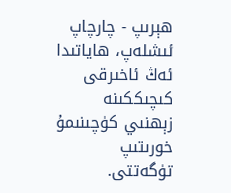ھېرىپ - چارچاپ ئىشلەپ، ھاياتىدا ئەڭ ئاخىرقى كىچىككىنە زېھنىي كۈچىنىمۇ خورىتىپ تۈگەتتى.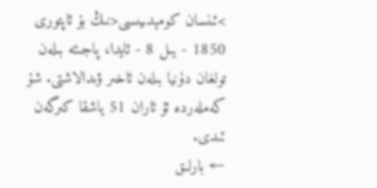>ئىنسان كومېدىيىسى<نىڭ بۇ ئاپتورى 1850 - يىل 8 - ئايدا، پاجىئە بىلەن تولغان دۇنيا بىلەن ئاخىر ۋىدالاشتى. شۇ كەملەردە ئۇ ئاران 51 ياشقا كىرگەن ئىدى.
← بارلىق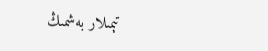تېمىلار بەشمىڭ